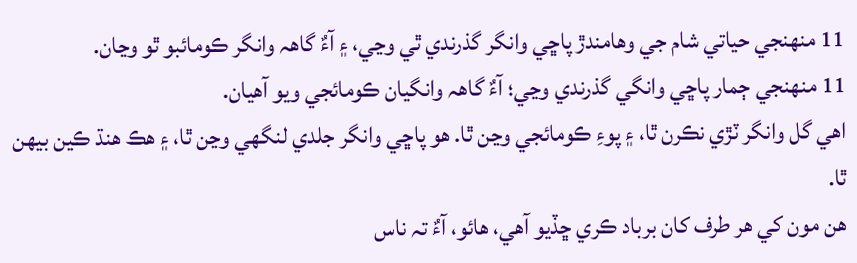11 منهنجي حياتي شام جي وهامندڙ پاڇي وانگر گذرندي ٿي وڃي، ۽ آءٌ گاهہ وانگر ڪومائبو ٿو وڃان.
11 منهنجي ڄمار پاڇي وانگي گذرندي وڃي؛ آءٌ گاهہ وانگيان ڪومائجي ويو آهيان.
اهي گل وانگر ٽڙي نڪرن ٿا، ۽ پوءِ ڪومائجي وڃن ٿا. هو پاڇي وانگر جلدي لنگھي وڃن ٿا، ۽ هڪ هنڌ ڪين بيهن ٿا.
هن مون کي هر طرف کان برباد ڪري ڇڏيو آهي، هائو، آءٌ تہ ناس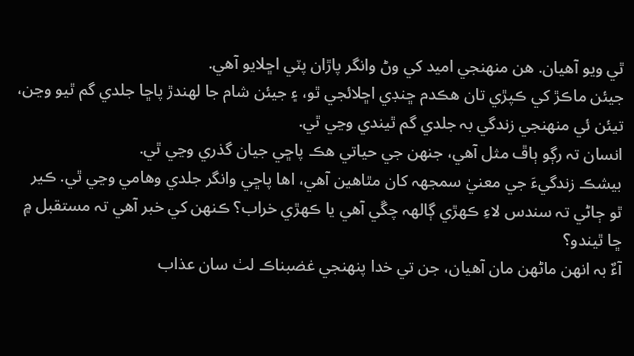ٿي ويو آهيان. هن منهنجي اميد کي وڻ وانگر پاڙان پٽي اڇلايو آهي.
جيئن ماڪڙ کي ڪپڙي تان هڪدم ڇنڊي اڇلائجي ٿو، ۽ جيئن شام جا لهندڙ پاڇا جلدي گم ٿيو وڃن، تيئن ئي منهنجي زندگي بہ جلدي گم ٿيندي وڃي ٿي.
انسان تہ رڳو ٻاڦ مثل آهي، جنهن جي حياتي هڪ پاڇي جيان گذري وڃي ٿي.
بيشڪ زندگيءَ جي معنيٰ سمجھہ کان مٿاهين آهي، اها پاڇي وانگر جلدي وهامي وڃي ٿي. ڪير ٿو ڄاڻي تہ سندس لاءِ ڪهڙي ڳالهہ چڱي آهي يا ڪهڙي خراب؟ ڪنهن کي خبر آهي تہ مستقبل ۾ ڇا ٿيندو؟
آءٌ بہ انهن ماڻهن مان آهيان، جن تي خدا پنهنجي غضبناڪ لٺ سان عذاب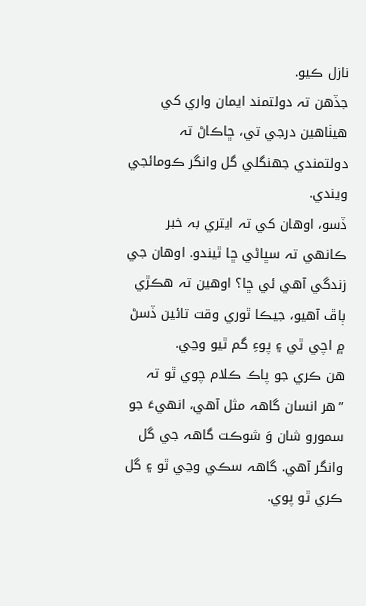نازل ڪيو.
جڏهن تہ دولتمند ايمان واري کي هيٺاهين درجي تي، ڇاڪاڻ تہ دولتمندي جھنگلي گل وانگر ڪومائجي ويندي.
ڏسو، اوهان کي تہ ايتري بہ خبر ڪانهي تہ سڀاڻي ڇا ٿيندو. اوهان جي زندگي آهي ئي ڇا؟ اوهين تہ هڪڙي ٻاڦ آهيو، جيڪا ٿوري وقت تائين ڏسڻ ۾ اچي ٿي ۽ پوءِ گم ٿيو وڃي.
هن ڪري جو پاڪ ڪلام چوي ٿو تہ ”هر انسان گاهہ مثل آهي، انهيءَ جو سمورو شان وَ شوڪت گاهہ جي گل وانگر آهي. گاهہ سڪي وڃي ٿو ۽ گل ڪري ٿو پوي.